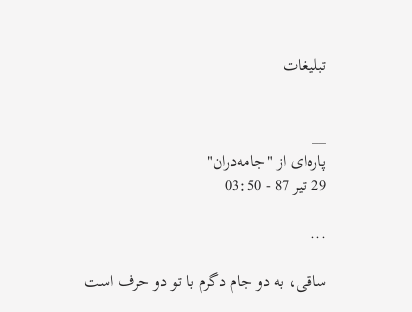تبلیغات


__
پاره‌ای از "جامه‌دران"
29 تیر 87 - 03:50

...

ساقی، به دو جام دگرم با تو دو حرف است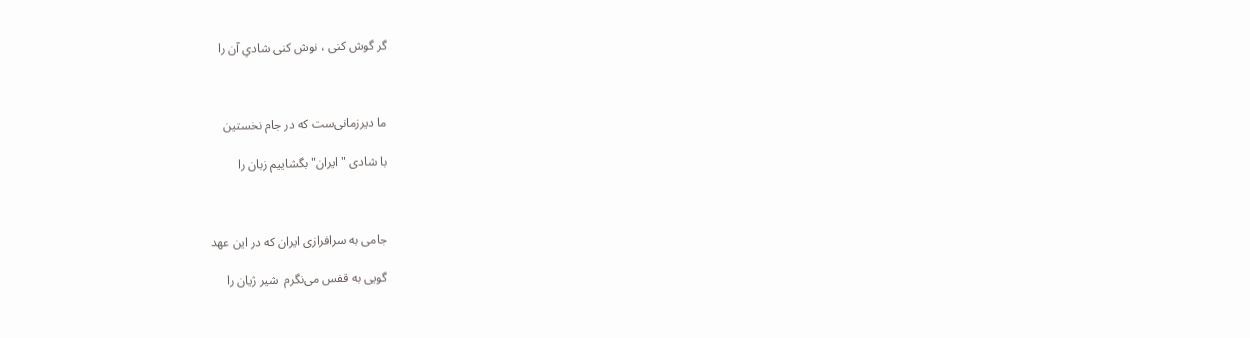گر گوش كنی ، نوش كنی شادیِ آن را



ما دیرزمانی‌ست كه در جام نخستین

با شادی "ایران" بگشاییم زبان را



جامی به سرافرازی ایران كه در این عهد

گویی به قفس می‌نگرم  شیر ژیان را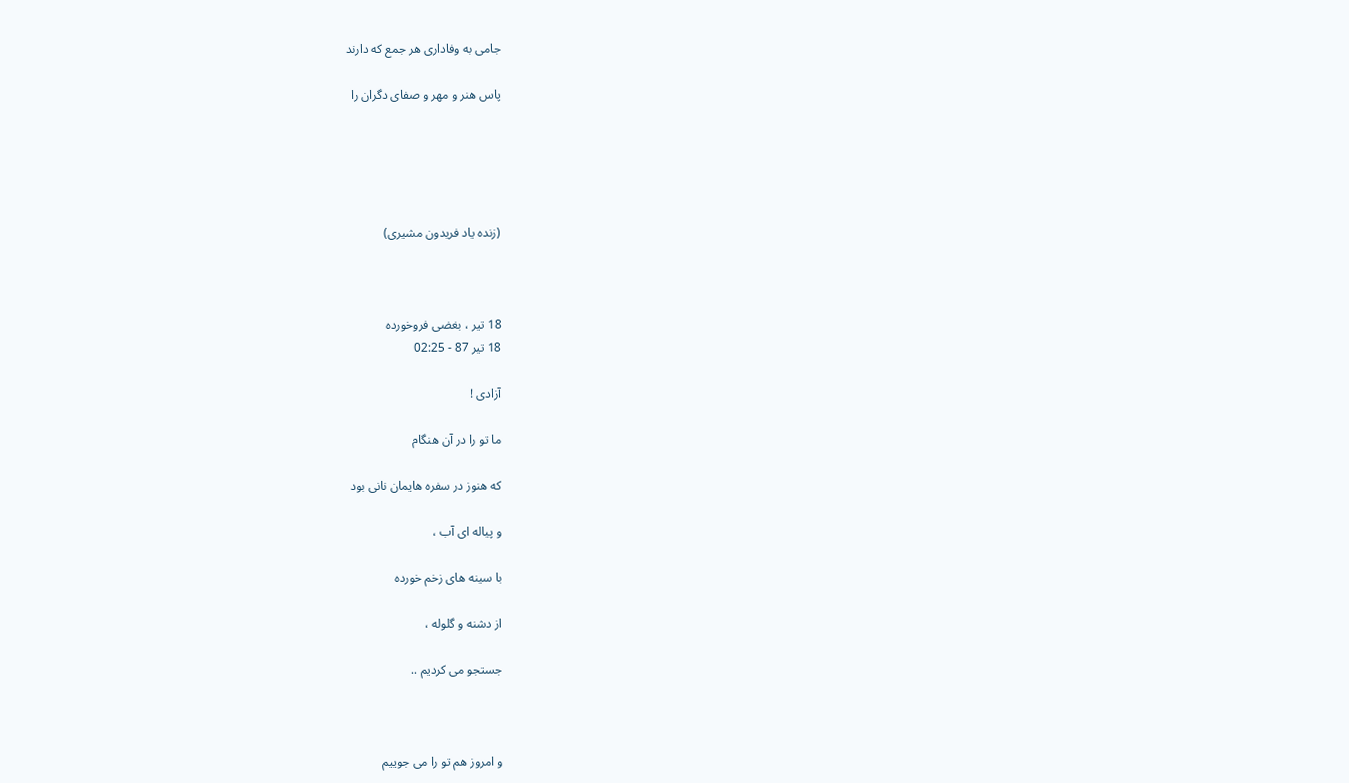جامی به وفاداری هر جمع كه دارند

پاس هنر و مهر و صفای دگران را





(زنده یاد فریدون مشیری)



18 تیر ، بغضی فروخورده
18 تیر 87 - 02:25

آزادی !

ما تو را در آن هنگام

که هنوز در سفره هایمان نانی بود

و پیاله ای آب ،

با سینه های زخم خورده

از دشنه و گلوله ،

جستجو می کردیم ..



و امروز هم تو را می جوییم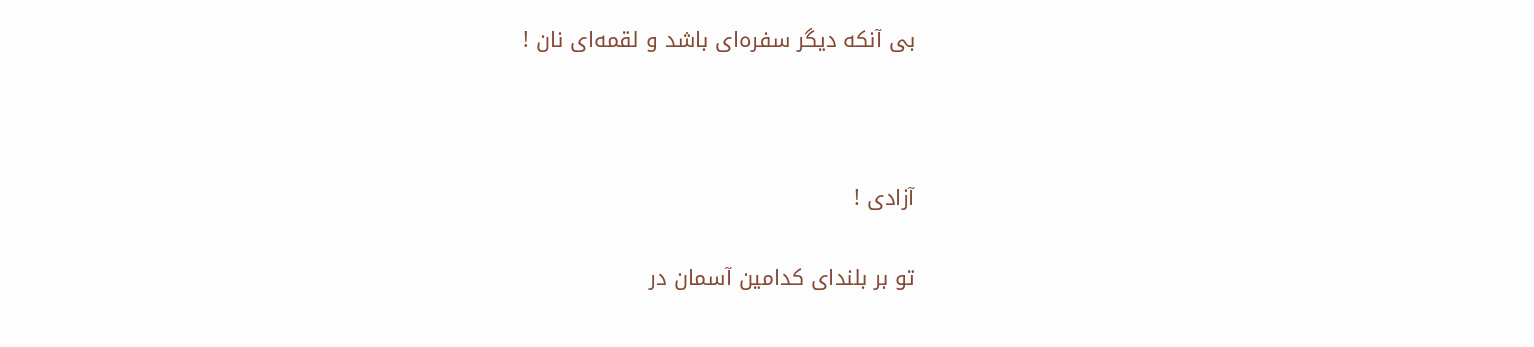بی آنکه دیگر سفره‌ای باشد و لقمه‌ای نان !



آزادی !

تو بر بلندای کدامین آسمان در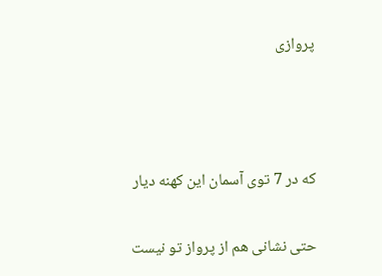پروازی



که در 7 توی آسمان این کهنه دیار

حتی نشانی هم از پرواز تو نیست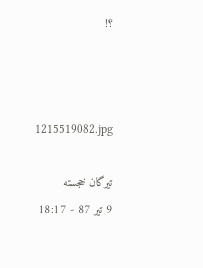؟!



1215519082.jpg

تیرگان خجسته
9 تیر 87 - 18:17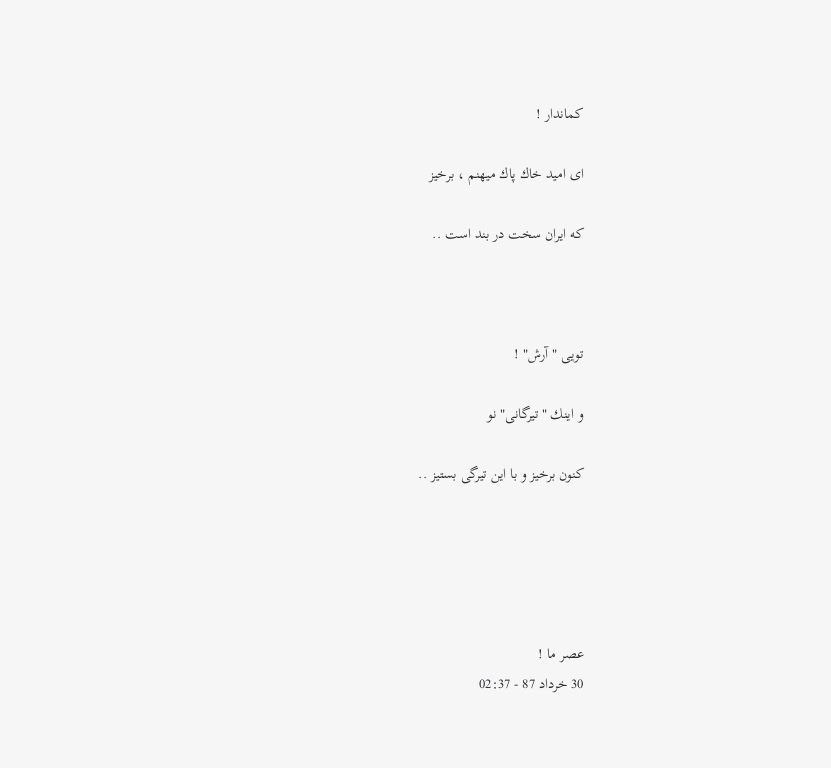كماندار !

ای امید خاك پاك میهنم ، برخیز

كه ایران سخت در بند است ..



تویی "آرش" !

و اینك "تیرگانی" نو

كنون برخیز و با این تیرگی بستیز ..





عصر ما !
30 خرداد 87 - 02:37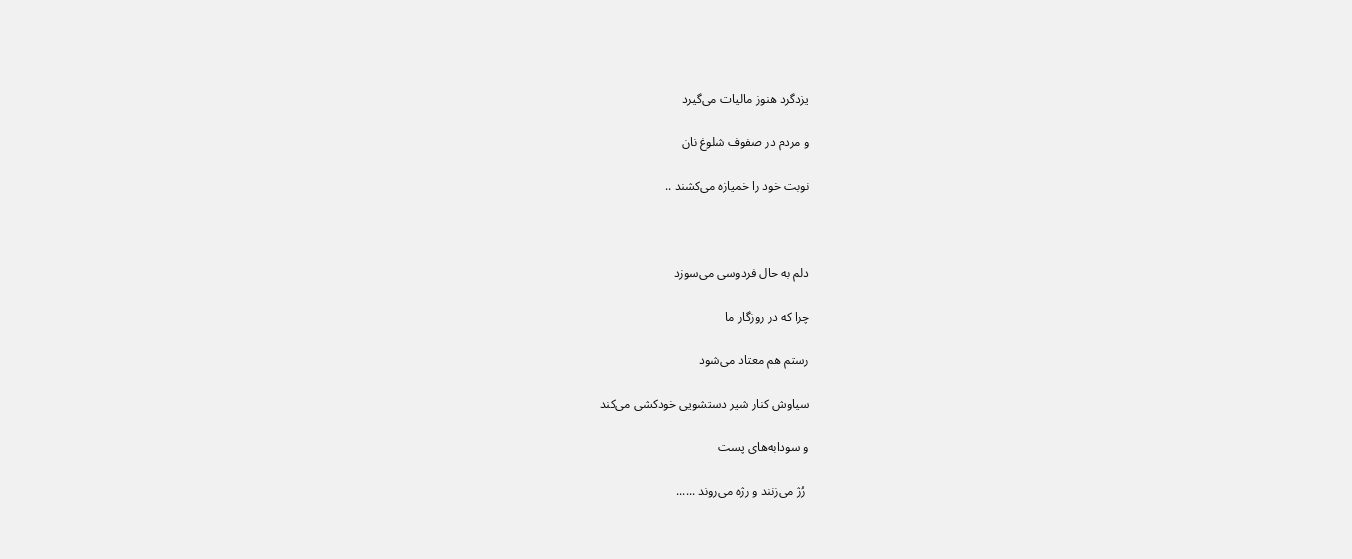یزدگرد هنوز مالیات می‌گیرد

و مردم در صفوف شلوغ نان

نوبت خود را خمیازه می‌كشند ..



دلم به حال فردوسی می‌سوزد

چرا كه در روزگار ما

رستم هم معتاد می‌شود

سیاوش كنار شیر دستشویی خودكشی می‌كند

و سودابه‌های پست

 رُژ می‌زنند و رژه می‌روند ......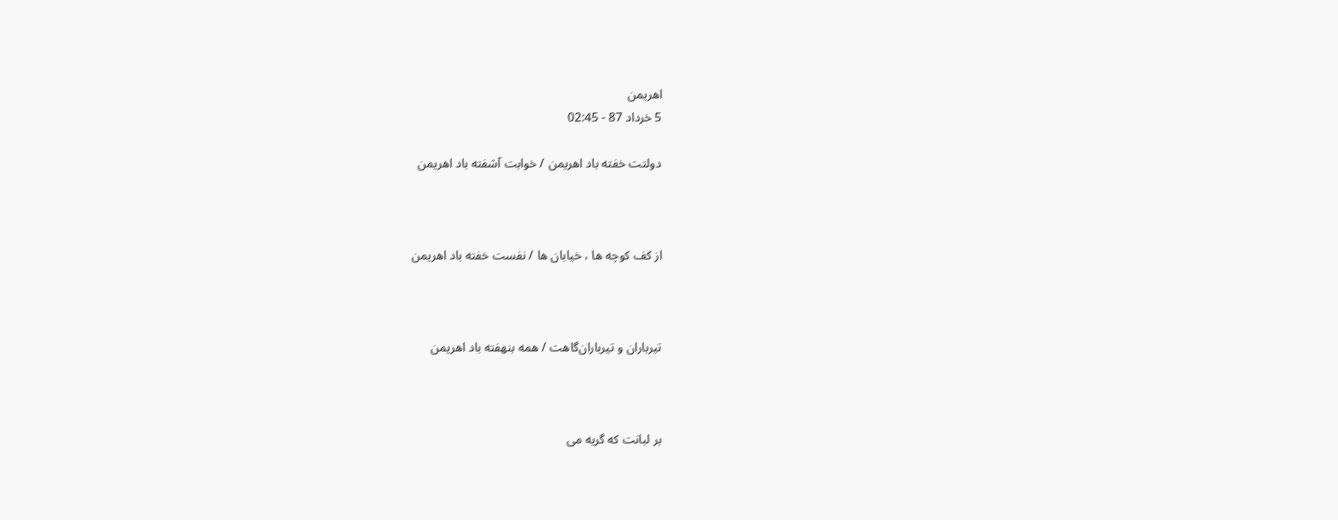اهریمن
5 خرداد 87 - 02:45

دولتت خفته باد اهریمن / خوابت آشفته باد اهریمن



از کف کوچه ها ، خیابان ها / نفست خفته باد اهریمن



تیرباران و تیرباران‌گاهت / همه بنهفته باد اهریمن



بر لبانت که گریه می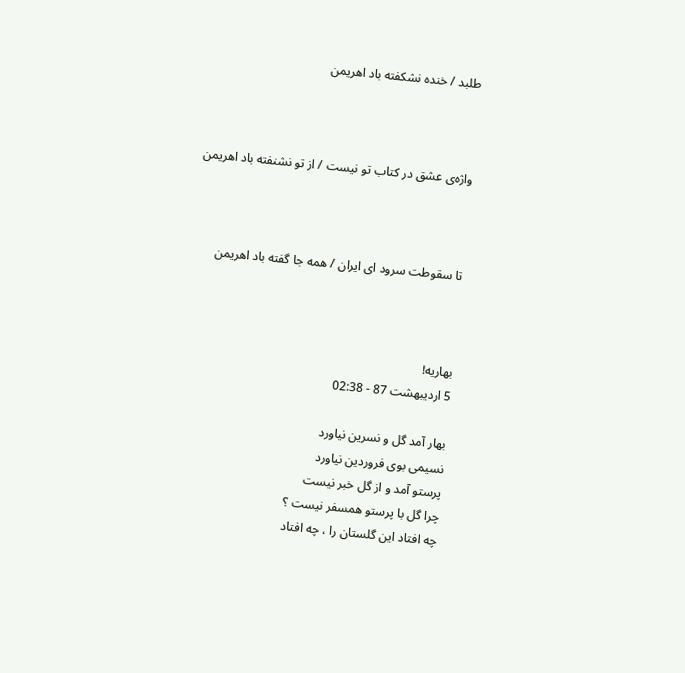طلبد / خنده نشکفته باد اهریمن



واژه‌ی عشق در کتاب تو نیست / از تو نشنفته باد اهریمن



تا سقوطت سرود ای ایران / همه جا گفته باد اهریمن



بهاریه!
5 اردیبهشت 87 - 02:38

بهار آمد گل و نسرین نیاورد
نسیمی بوی فروردین نیاورد
پرستو آمد و از گل خبر نیست
چرا گل با پرستو همسفر نیست ؟
چه افتاد این گلستان را ،‌ چه افتاد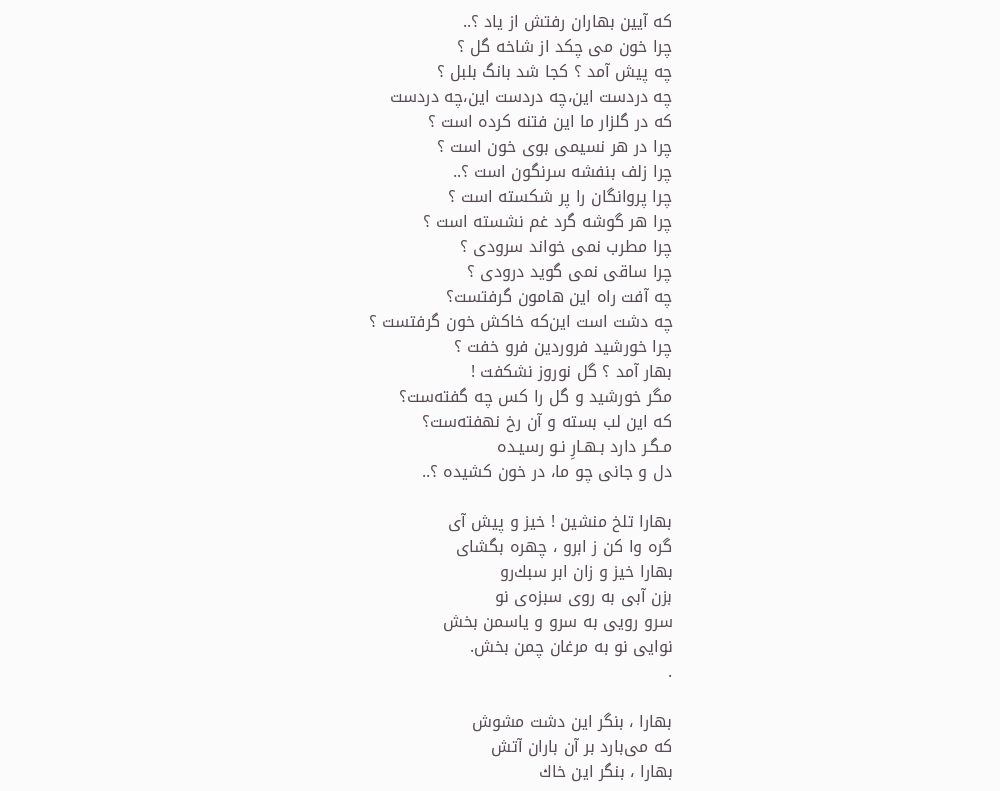كه آیین بهاران رفتش از یاد ؟..
چرا خون می چكد از شاخه گل ؟
چه پیش آمد ؟ كجا شد بانگ بلبل ؟
چه دردست این،چه دردست این،چه دردست
كه در گلزار ما این فتنه كرده است ؟
چرا در هر نسیمی بوی خون است ؟
چرا زلف بنفشه سرنگون است ؟..
چرا پروانگان را پر شكسته است ؟
چرا هر گوشه گرد غم نشسته است ؟
چرا مطرب نمی خواند سرودی ؟
چرا ساقی نمی گوید درودی ؟
چه آفت راه این هامون گرفتست؟
چه دشت است این‌كه خاكش خون گرفتست ؟
چرا خورشید فروردین فرو خفت ؟
بهار آمد ؟ گل نوروز نشكفت !
مگر خورشید و گل را كس چه گفته‌ست؟
كه این لب بسته و آن رخ نهفته‌ست؟
مـگـر دارد بـهـارِ نـو رسیـده
دل و جانی چو ما،‌ در خون كشیده ؟..

بهارا تلخ منشین ! خیز و پیش آی
گره وا كن ز ابرو ، چهره بگشای
بهارا خیز و زان ابر سبك‌رو
بزن آبی به روی سبزه‌ی نو
سرو رویی به سرو و یاسمن بخش
نوایی نو به مرغان چمن بخش.
.

بهارا ، بنگر این دشت مشوش
كه می‌بارد بر آن باران آتش
بهارا ، بنگر این خاك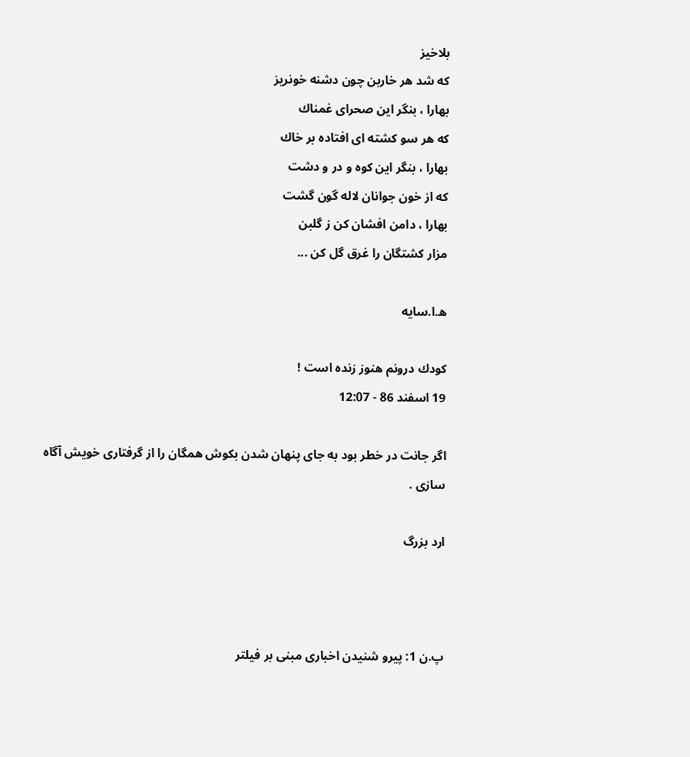بلاخیز
كه شد هر خاربن چون دشنه خونریز
بهارا ، بنگر این صحرای غمناك
كه هر سو كشته ای افتاده بر خاك
بهارا ، بنگر این كوه و در و دشت
كه از خون جوانان لاله گون گشت
بهارا ، دامن افشان كن ز گلبن
مزار كشتگان را غرق گل كن ...

ه.ا.سایه

كودك درونم هنوز زنده است !
19 اسفند 86 - 12:07

اگر جانت در خطر بود به جای پنهان شدن بکوش همگان را از گرفتاری خویش آگاه سازی .

ارد بزرگ



پ.ن 1: پیرو شنیدن اخباری مبنی بر فیلتر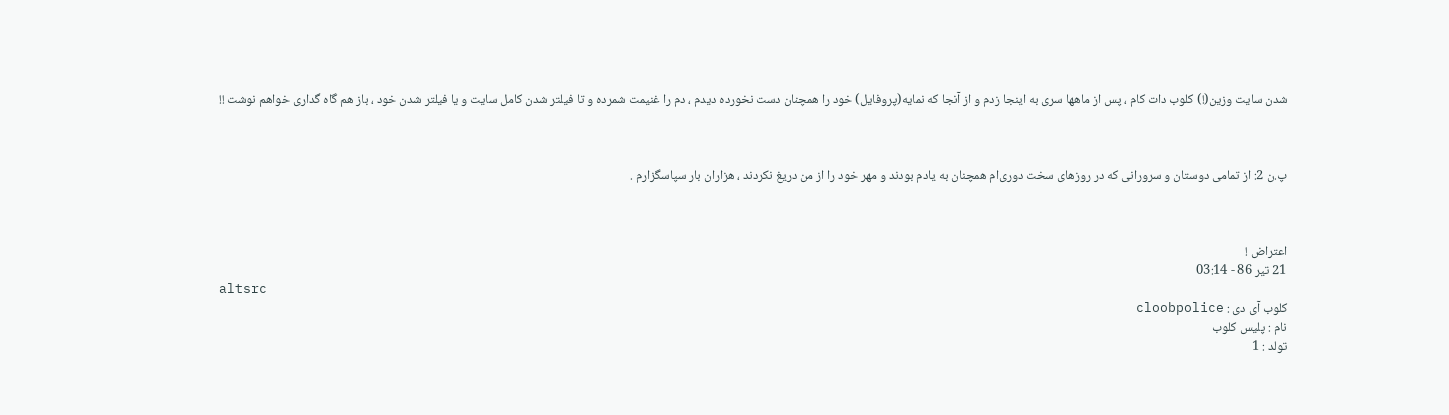شدن سایت وزین(!) كلوب دات كام ، پس از ماهها سری به اینجا زدم و از آنجا كه نمایه(پروفایل) خود را همچنان دست نخورده دیدم ، دم را غنیمت شمرده و تا فیلتر شدن كامل سایت و یا فیلتر شدن خود ، باز هم گاه گداری خواهم نوشت !!



پ.ن 2: از تمامی دوستان و سرورانی كه در روزهای سخت دوری‌ام همچنان به یادم بودند و مهر خود را از من دریغ نكردند ، هزاران بار سپاسگزارم .



اعتراض !
21 تیر 86 - 03:14
altsrc
کلوب آی دی : cloobpolice
نام : پلیس کلوب
تولد : 1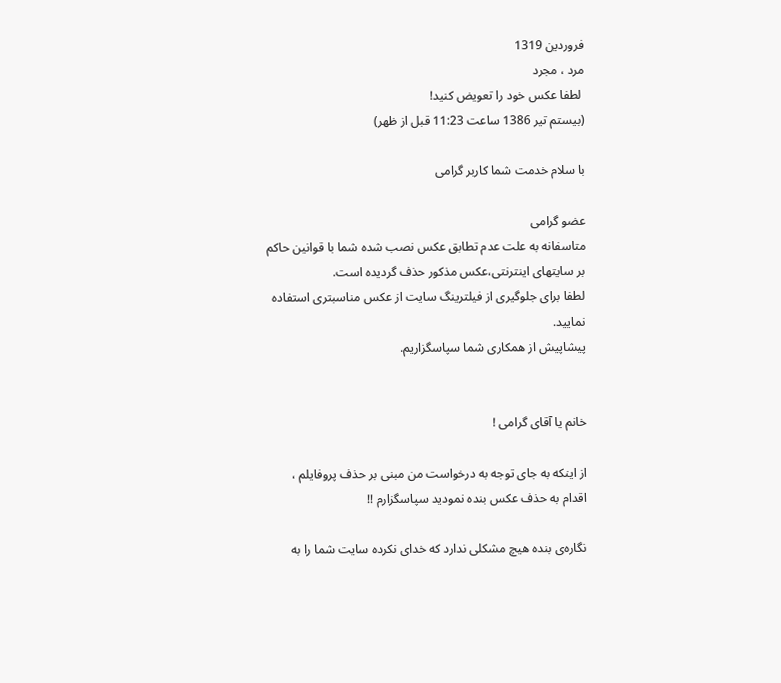فروردین 1319
مرد ، مجرد
 لطفا عکس خود را تعویض کنید!
(بیستم تیر 1386 ساعت 11:23 قبل از ظهر)

با سلام خدمت شما کاربر گرامی

عضو گرامی
متاسفانه به علت عدم تطابق عکس نصب شده شما با قوانین حاکم بر سایتهای اینترنتی،عکس مذکور حذف گردیده است.
لطفا برای جلوگیری از فیلترینگ سایت از عکس مناسبتری استفاده نمایید.
پیشاپیش از همکاری شما سپاسگزاریم.


خانم یا آقای گرامی !

از اینكه به جای توجه به درخواست من مبنی بر حذف پروفایلم ، اقدام به حذف عكس بنده نمودید سپاسگزارم !!

نگاره‌ی بنده هیچ مشكلی ندارد كه خدای نكرده سایت شما را به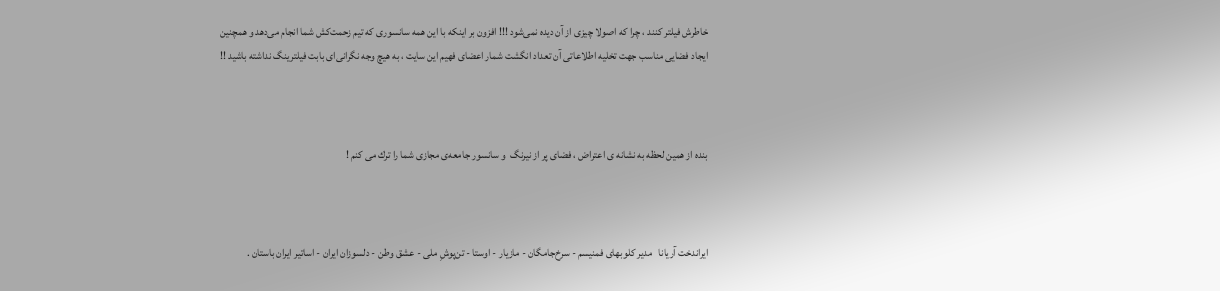خاطرش فیلتر كنند ، چرا كه اصولا چیزی از آن دیده نمی‌شود !!! افزون بر اینكه با این همه سانسوری كه تیم زحمت‌كش شما انجام می‌دهد و همچنین ایجاد فضایی مناسب جهت تخلیه اطلاعاتی آن تعداد انگشت شمار اعضای فهیم این سایت ، به هیچ وجه نگرانی‌ای بابت فیلترینگ نداشته باشید !!



بنده از همین لحظه به نشانه ی اعتراض ، فضای پر از نیرنگ  و سانسور جامعه‌ی مجازی شما را ترك می كنم !



ایراندخت آریانا   مدیر كلوبهای فمنیسم - سرخ‌جامگان - مازیار - اوستا - تن‌پوشِ ملی - عشق وطن - دلسوزان ایران - اساتیر ایران باستان .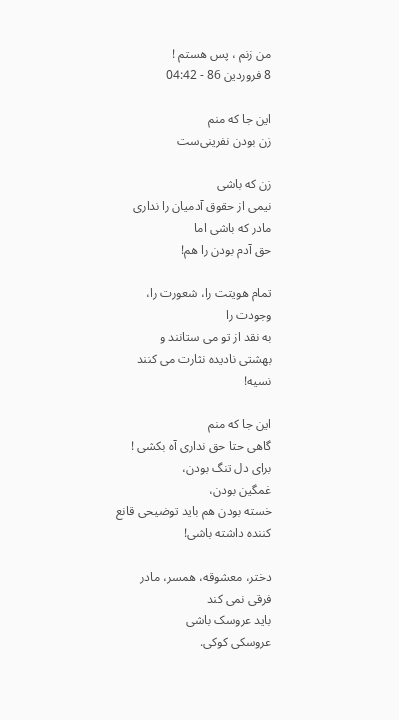من زنم ، پس هستم !
8 فروردین 86 - 04:42

این جا که منم
زن بودن نفرینی‌ست

زن که باشی
نیمی از حقوق آدمیان را نداری
مادر که باشی اما
حق آدم بودن را هم!

تمام هویتت را، شعورت را، وجودت را
به نقد از تو می ستانند و
بهشتی نادیده نثارت می کنند
نسیه!

این جا که منم
گاهی حتا حق نداری آه بکشی !
برای دل تنگ بودن،
غمگین بودن،
خسته بودن هم باید توضیحی قانع کننده داشته باشی!

دختر، معشوقه، همسر، مادر
فرقی نمی کند
باید عروسک باشی
عروسکی کوکی.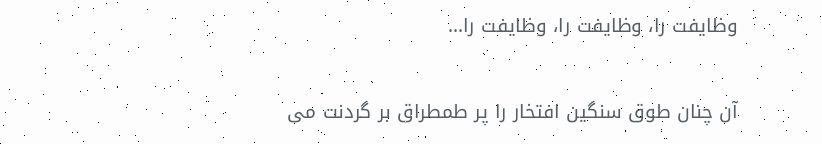وظایفت را، وظایفت را، وظایفت را...

آن چنان طوق سنگین افتخار را پر طمطراق بر گردنت می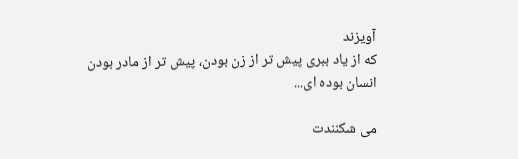آویزند
که از یاد ببری پیش تر از زن بودن، پیش تر از مادر بودن
انسان بوده ای...

می شکنندت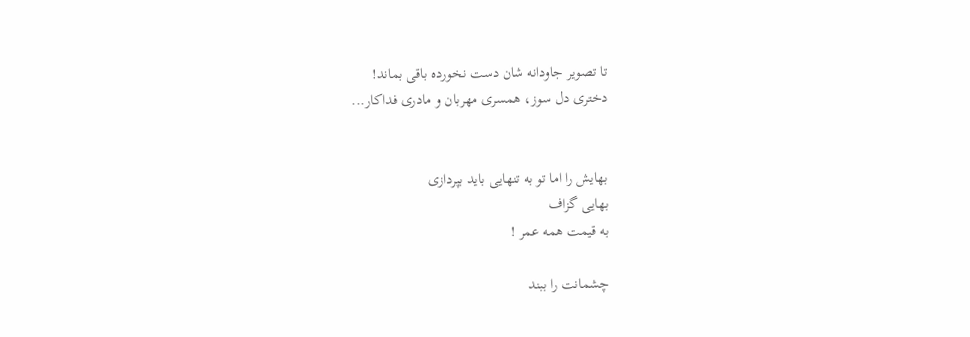تا تصویر جاودانه شان دست نخورده باقی بماند!
دختری دل سوز، همسری مهربان و مادری فداکار...


بهایش را اما تو به تنهایی باید بپردازی
بهایی گزاف
به قیمت همه عمر !

چشمانت را ببند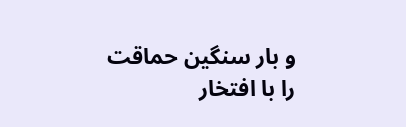و بار سنگین حماقت را با افتخار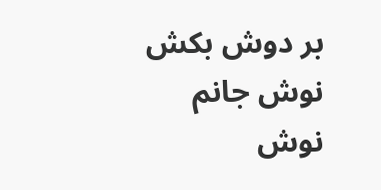بر دوش بکش
نوش جانم
نوش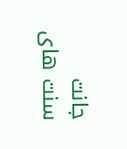جانت
سنت های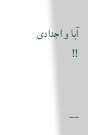آبا و اجدادی !!


__